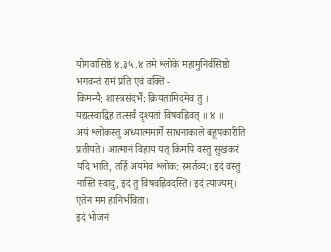योगवासिष्ठे ४.३५.४ तमे श्लोके महामुनिर्वसिष्ठो भगवन्तं रामं प्रति एवं वक्ति -
किमन्यै: शास्त्रसंदर्भै: क्रियतामिदमेव तु ।
यद्यत्स्वाद्विह तत्सर्वं दृश्यतां विषवह्निवत् ॥ ४ ॥
अयं श्लोकस्तु अध्यात्ममार्गे साधनाकाले बहूपकारीति प्रतीयते। आत्मानं विहाय यत् किमपि वस्तु सुखकरं यदि भाति, तर्हि अयमेव श्लोक: स्मर्तव्य:। इदं वस्तु नास्ति स्वादु, इदं तु विषवह्निवदस्ति। इदं त्याज्यम्। एतेन मम हानिर्भविता।
इदं भोजनं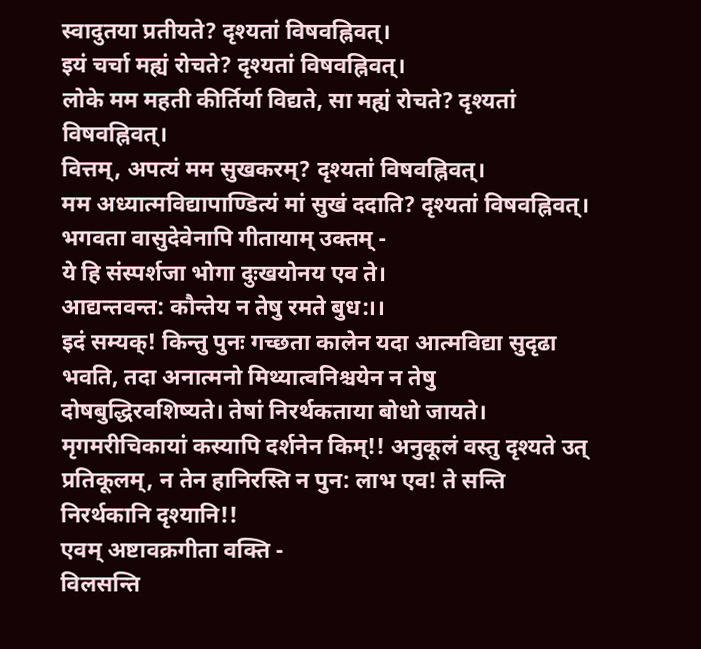स्वादुतया प्रतीयते? दृश्यतां विषवह्निवत्।
इयं चर्चा मह्यं रोचते? दृश्यतां विषवह्निवत्।
लोके मम महती कीर्तिर्या विद्यते, सा मह्यं रोचते? दृश्यतां विषवह्निवत्।
वित्तम्, अपत्यं मम सुखकरम्? दृश्यतां विषवह्निवत्।
मम अध्यात्मविद्यापाण्डित्यं मां सुखं ददाति? दृश्यतां विषवह्निवत्।
भगवता वासुदेवेनापि गीतायाम् उक्तम् -
ये हि संस्पर्शजा भोगा दुःखयोनय एव ते।
आद्यन्तवन्त: कौन्तेय न तेषु रमते बुध:।।
इदं सम्यक्! किन्तु पुनः गच्छता कालेन यदा आत्मविद्या सुदृढा भवति, तदा अनात्मनो मिथ्यात्वनिश्चयेन न तेषु दोषबुद्धिरवशिष्यते। तेषां निरर्थकताया बोधो जायते। मृगमरीचिकायां कस्यापि दर्शनेन किम्!! अनुकूलं वस्तु दृश्यते उत् प्रतिकूलम्, न तेन हानिरस्ति न पुन: लाभ एव! ते सन्ति निरर्थकानि दृश्यानि!!
एवम् अष्टावक्रगीता वक्ति -
विलसन्ति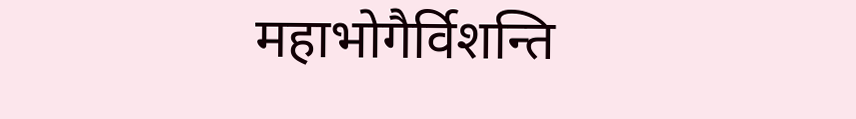महाभोगैर्विशन्ति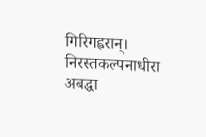गिरिगह्वरान्।
निरस्तकल्पनाधीरा अबद्धा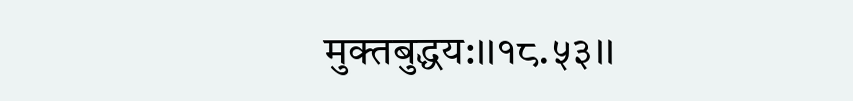मुक्तबुद्धय:।।१८.५३।।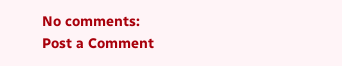No comments:
Post a Comment